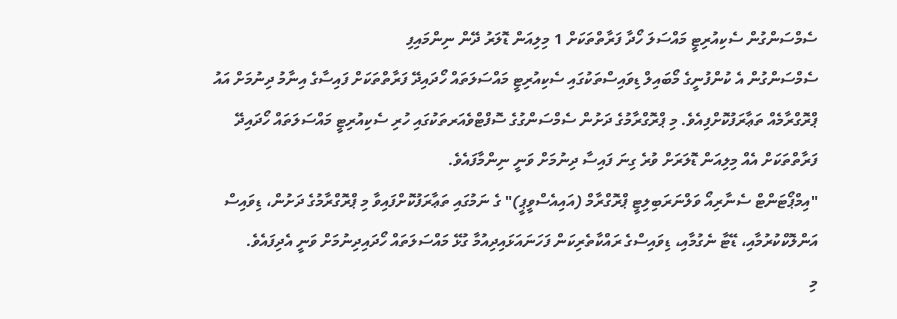ސެމްސަންގުން ސެކިއުރިޓީ މައްސަލަ ހޯދާ ފަރާތްތަކަށް 1 މިލިއަން ޑޮލަރު ދޭން ނިންމައިފި
ސެމްސަންގުން އެ ކުންފުނީގެ މޯބައިލް ޑިވައިސްތަކުގައި ސެކިއުރިޓީ މައްސަލަތައް ހޯދައިދޭ ފަރާތްތަކަށް ފައިސާގެ އިނާމު ދިނުމަށް އައު ޕްރޮގްރާމެއް ތަޢާރަފުކޮށްފިއެވެ. މި ޕްރޮގްރާމުގެ ދަށުން ސެމްސަންގުގެ ސޮފްޓްވެއަރތަކުގައި ހުރި ސެކިއުރިޓީ މައްސަލަތައް ހޯދައިދޭ ފަރާތްތަކަށް އެއް މިލިއަން ޑޮލަރަށް ވުރެ ގިނަ ފައިސާ ދިނުމަށް ވަނީ ނިންމާފައެވެ.
"އިމްޕޯޓަންޓް ސެނާރިއޯ ވަލްނަރަބިލިޓީ ޕްރޮގްރާމް (އައިއެސްވީޕީ)" ގެ ނަމުގައި ތަޢާރަފުކޮށްފައިވާ މި ޕްރޮގްރާމުގެ ދަށުން، ޑިވައިސް އަންލޮކްކުރުމާއި، ޑޭޓާ ނެގުމާއި، ޑިވައިސްގެ ރައްކާތެރިކަން ފަހަނައަޅައިދިއުމާ ގުޅޭ މައްސަލަތައް ހޯދައިދިނުމަށް ވަނީ އެދިފައެވެ.
މި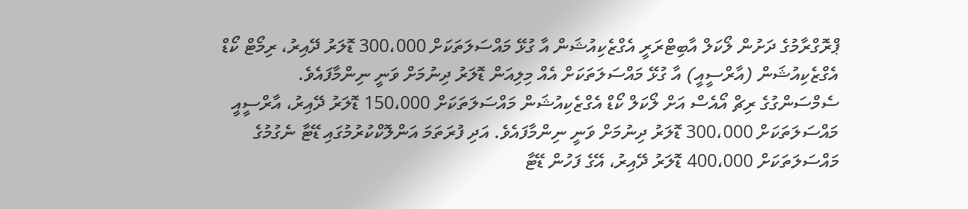ޕްރޮގްރާމުގެ ދަށުން ލޯކަލް އާބިޓްރަރީ އެގްޒެކިއުޝަން އާ ގުޅޭ މައްސަލަތަކަށް 300،000 ޑޮލަރު ދޭއިރު، ރިމޯޓް ކޯޑް އެގްޒެކިއުޝަން (އާރްސީއީ) އާ ގުޅޭ މައްސަލަތަކަށް އެއް މިލިއަން ޑޮލަރު ދިނުމަށް ވަނީ ނިންމާފައެވެ.
ސެމްސަންގުގެ ރިޗް އޯއެސް އަށް ލޯކަލް ކޯޑް އެގްޒެކިއުޝަން މައްސަލަތަކަށް 150،000 ޑޮލަރު ދޭއިރު، އާރްސީއީ މައްސަލަތަކަށް 300،000 ޑޮލަރު ދިނުމަށް ވަނީ ނިންމާފައެވެ. އަދި ފުރަތަމަ އަންލޮކްކުރުމުގައި ޑޭޓާ ނެގުމުގެ މައްސަލަތަކަށް 400،000 ޑޮލަރު ދޭއިރު، އޭގެ ފަހުން ޑޭޓާ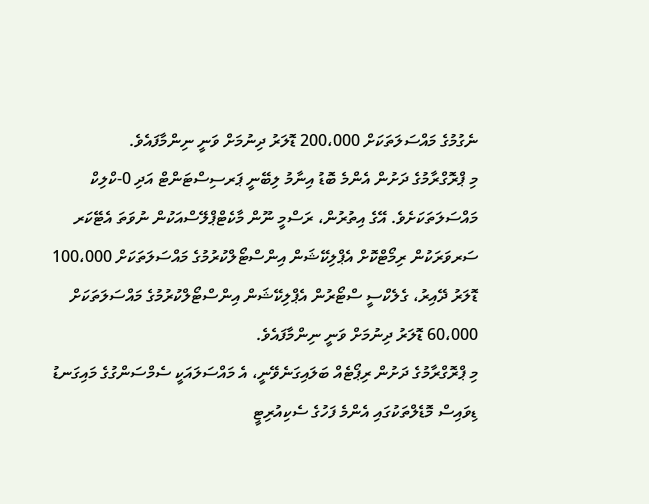ނެގުމުގެ މައްސަލަތަކަށް 200،000 ޑޮލަރު ދިނުމަށް ވަނީ ނިންމާފައެވެ.
މި ޕްރޮގްރާމުގެ ދަށުން އެންމެ ބޮޑު އިނާމު ލިބޭނީ ޕަރސިސްޓަންޓް އަދި 0-ކްލިކް މައްސަލަތަކަށެވެ. އޭގެ އިތުރުން، ރަސްމީ ނޫން މާކެޓްޕްލޭސްއަކުން ނުވަތަ އެޓޭކަރ ސަރވަރަކުން ރިމޯޓްކޮށް އެޕްލިކޭޝަން އިންސްޓޯލްކުރުމުގެ މައްސަލަތަކަށް 100،000 ޑޮލަރު ދޭއިރު، ގެލެކްސީ ސްޓޯރުން އެޕްލިކޭޝަން އިންސްޓޯލްކުރުމުގެ މައްސަލަތަކަށް 60،000 ޑޮލަރު ދިނުމަށް ވަނީ ނިންމާފައެވެ.
މި ޕްރޮގްރާމުގެ ދަށުން ރިޕޯޓެއް ބަލައިގަނެވޭނީ، އެ މައްސަލައަކީ ސެމްސަންގުގެ މައިގަނޑު ޑިވައިސް މޮޑެލްތަކުގައި އެންމެ ފަހުގެ ސެކިއުރިޓީ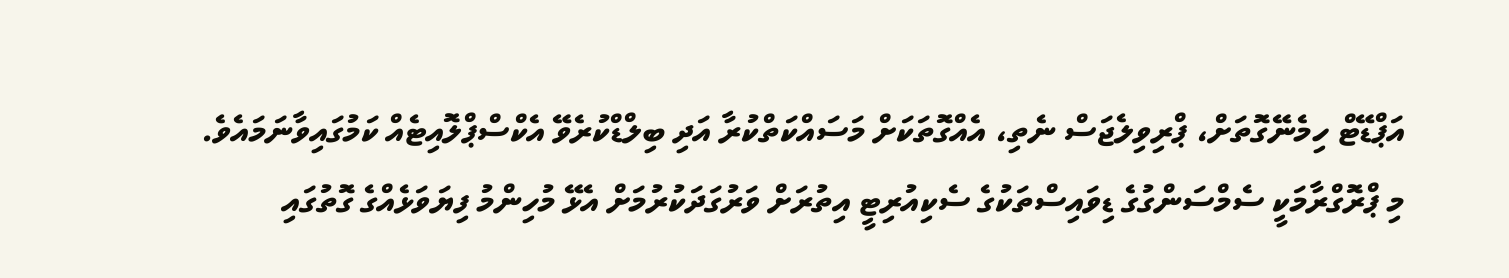އަޕްޑޭޓް ހިމެނޭގޮތަށް، ޕްރިވިލެޖަސް ނެތި، އެއްގޮތަކަށް މަސައްކަތްކުރާ އަދި ބިލްޑްކުރެވޭ އެކްސްޕްލޮއިޓެއް ކަމުގައިވާނަމައެވެ.
މި ޕްރޮގްރާމަކީ ސެމްސަންގުގެ ޑިވައިސްތަކުގެ ސެކިއުރިޓީ އިތުރަށް ވަރުގަދަކުރުމަށް އެޅޭ މުހިންމު ފިޔަވަޅެއްގެ ގޮތުގައި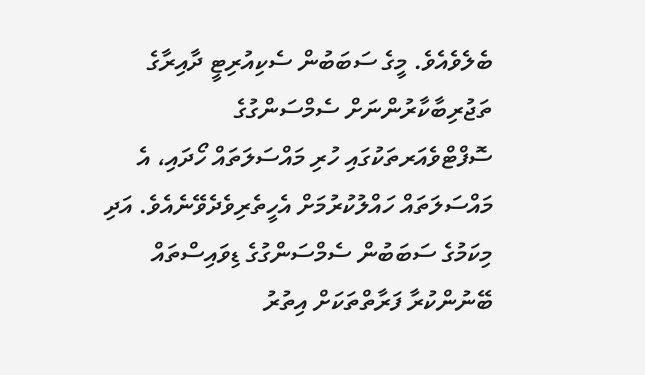ބެލެވެއެވެ. މީގެ ސަބަބުން ސެކިއުރިޓީ ދާއިރާގެ ތަޖުރިބާކާރުންނަށް ސެމްސަންގުގެ ސޮފްޓްވެއަރތަކުގައި ހުރި މައްސަލަތައް ހޯދައި، އެ މައްސަލަތައް ހައްލުކުރުމަށް އެހީތެރިވެދެވޭނެއެވެ. އަދި މިކަމުގެ ސަބަބުން ސެމްސަންގުގެ ޑިވައިސްތައް ބޭނުންކުރާ ފަރާތްތަކަށް އިތުރު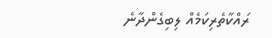ރައްކާތެރިކަމެއް ލިބިގެންދާނެ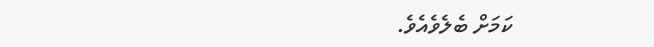ކަމަށް ބެލެވެއެވެ.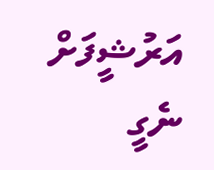އަރުޝީފަށް ނެގީ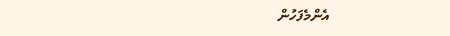އެންމެފަހުން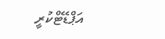އަޕްޑޭޓްކުރީ